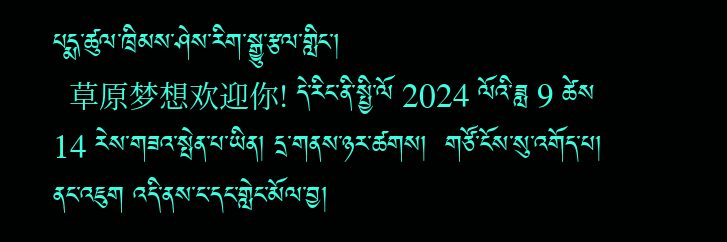པདྨ་ཚུལ་ཁྲིམས་ཤེས་རིག་སྒྱུ་རྩལ་གླིང་།
  草原梦想欢迎你! དེ་རིང་ནི་སྤྱི་ལོ 2024 ལོའི་ཟླ 9 ཚེས 14 རེས་གཟའ་སྤེན་པ་ཡིན། དྲ་གནས་ཉར་ཚགས།  གཙོ་ངོས་སུ་འགོད་པ། ནང་འཇུག འདི་ནས་ང་དང་གླེང་མོལ་བྱ།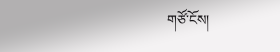གཙོ་ངོས།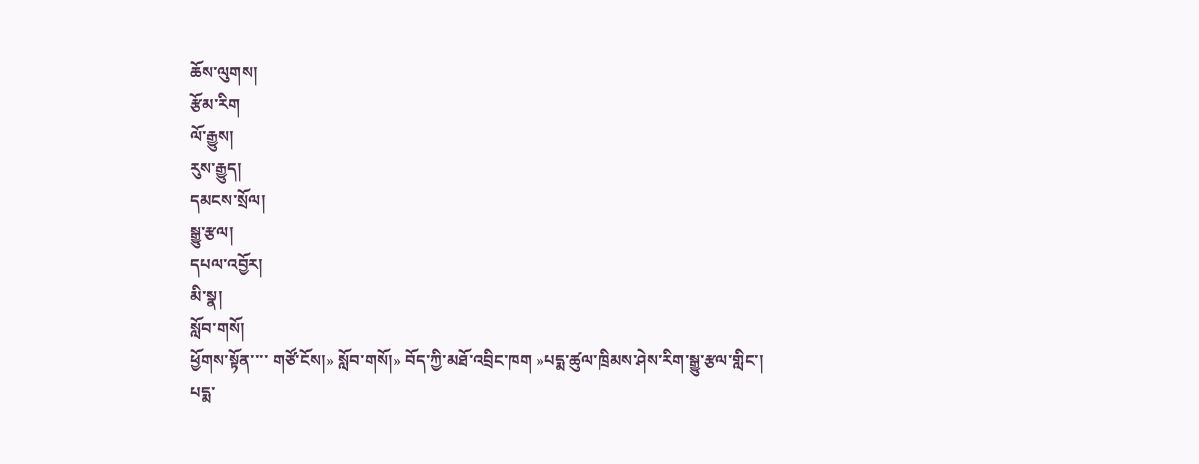ཆོས་ལུགས།
རྩོམ་རིག
ལོ་རྒྱུས།
རུས་རྒྱུད།
དམངས་སྲོལ།
སྒྱུ་རྩལ།
དཔལ་འབྱོར།
མི་སྣ།
སློབ་གསོ།
ཕྱོགས་སྟོན་་་་ གཙོ་ངོས།» སློབ་གསོ།» བོད་ཀྱི་མཐོ་འབྲིང་ཁག »པདྨ་ཚུལ་ཁྲིམས་ཤེས་རིག་སྒྱུ་རྩལ་གླིང་།
པདྨ་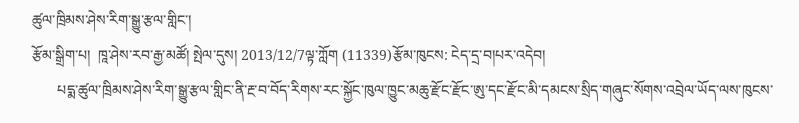ཚུལ་ཁྲིམས་ཤེས་རིག་སྒྱུ་རྩལ་གླིང་།
རྩོམ་སྒྲིག་པ།  ཁཱ་ཤེས་རབ་རྒྱ་མཚོ། སྤེལ་དུས། 2013/12/7ལྟ་ཀློག (11339)རྩོམ་ཁུངས: ངེད་དྲ་བ།པར་འདེབ།
       པདྨ་ཚུལ་ཁྲིམས་ཤེས་རིག་སྒྱུ་རྩལ་གླིང་ནི་རྔ་བ་བོད་རིགས་རང་སྐྱོང་ཁུལ་ཁྱུང་མཆུ་རྫོང་རྫོང་ཨུ་དང་རྫོང་མི་དམངས་སྲིད་གཞུང་སོགས་འབྲེལ་ཡོད་ལས་ཁུངས་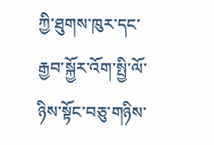ཀྱི་ཐུགས་ཁུར་དང་རྒྱབ་སྐྱོར་འོག་སྤྱི་ལོ་ཉིས་སྟོང་བཅུ་གཉིས་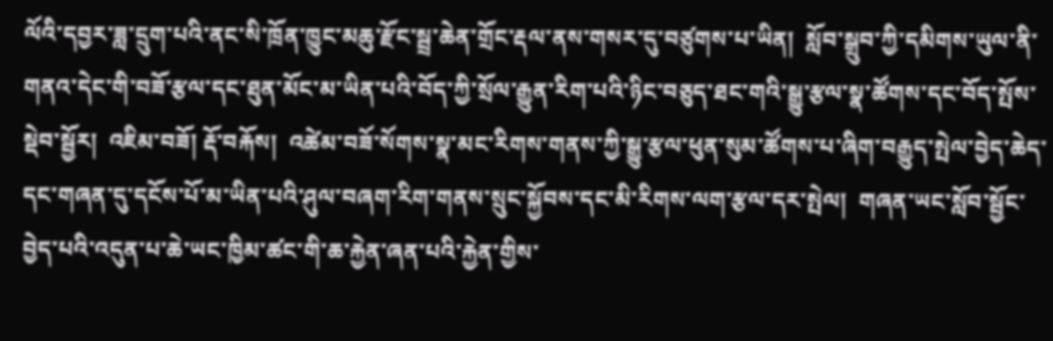ལོའི་དབྱར་ཟླ་དྲུག་པའི་ནང་སི་ཁྲོན་ཁྱུང་མཆུ་རྫོང་སྦྲ་ཆེན་གྲོང་རྡལ་ནས་གསར་དུ་བཙུགས་པ་ཡིན།  སློབ་སྒྲུབ་ཀྱི་དམིགས་ཡུལ་ནི་གནའ་དེང་གི་བཟོ་རྩལ་དང་ཐུན་མོང་མ་ཡིན་པའི་བོད་ཀྱི་སྲོལ་རྒྱུན་རིག་པའི་ཉིང་བཅུད་ཐང་གའི་སྒྱུ་རྩལ་སྣ་ཚོགས་དང་བོད་སྤོས་སྡེབ་སྦྱོར།  འཇིམ་བཟོ། རྡོ་བརྐོས།  འཚེམ་བཟོ་སོགས་སྣ་མང་རིགས་གནས་ཀྱི་སྒྱུ་རྩལ་ཕུན་སུམ་ཚོགས་པ་ཞིག་བརྒྱུད་སྤེལ་བྱེད་ཆེད་དང་གཞན་དུ་དངོས་པོ་མ་ཡིན་པའི་ཤུལ་བཞག་རིག་གནས་སྲུང་སྐྱོབས་དང་མི་རིགས་ལག་རྩལ་དར་སྤེལ།  གཞན་ཡང་སློབ་སྦྱོང་བྱེད་པའི་འདུན་པ་ཆེ་ཡང་ཁྱིམ་ཚང་གི་ཆ་རྐྱེན་ཞན་པའི་རྐྱེན་གྱིས་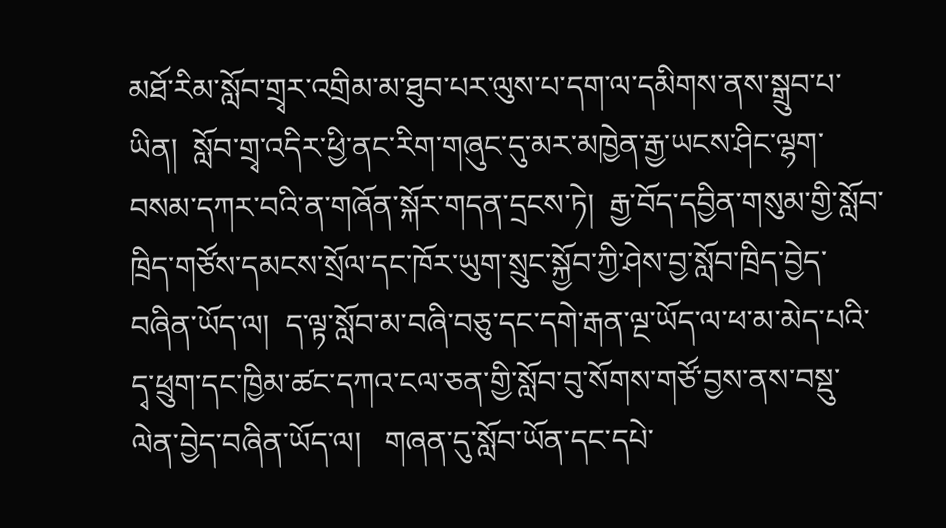མཐོ་རིམ་སློབ་གྲྭར་འགྲིམ་མ་ཐུབ་པར་ལུས་པ་དག་ལ་དམིགས་ནས་སྒྲུབ་པ་ཡིན།  སློབ་གྲྭ་འདིར་ཕྱི་ནང་རིག་གཞུང་དུ་མར་མཁྱེན་རྒྱ་ཡངས་ཤིང་ལྷག་བསམ་དཀར་བའི་ན་གཞོན་སྐོར་གདན་དྲངས་ཏེ།  རྒྱ་བོད་དབྱིན་གསུམ་གྱི་སློབ་ཁྲིད་གཙོས་དམངས་སྲོལ་དང་ཁོར་ཡུག་སྲུང་སྐྱོབ་ཀྱི་ཤེས་བྱ་སློབ་ཁྲིད་བྱེད་བཞིན་ཡོད་ལ།  ད་ལྟ་སློབ་མ་བཞི་བཅུ་དང་དགེ་རྒན་ལྔ་ཡོད་ལ་ཕ་མ་མེད་པའི་དྭ་ཕྲུག་དང་ཁྱིམ་ཚང་དཀའ་ངལ་ཅན་གྱི་སློབ་བུ་སོགས་གཙོ་བྱས་ནས་བསྡུ་ལེན་བྱེད་བཞིན་ཡོད་ལ།   གཞན་དུ་སློབ་ཡོན་དང་དཔེ་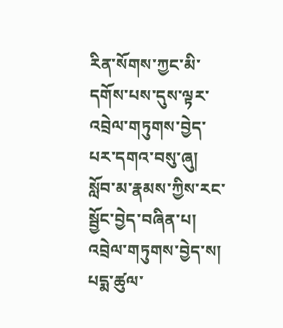རིན་སོགས་ཀྱང་མི་དགོས་པས་དུས་ལྟར་འབྲེལ་གཏུགས་བྱེད་པར་དགའ་བསུ་ཞུ།
སློབ་མ་རྣམས་ཀྱིས་རང་སྦྱོང་བྱེད་བཞིན་པ།
འབྲེལ་གཏུགས་བྱེད་ས། པདྨ་ཚུལ་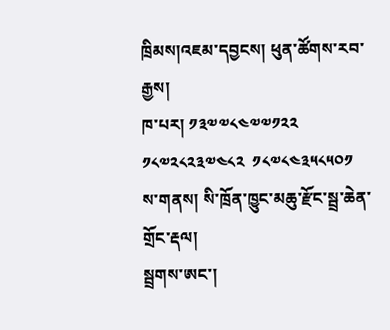ཁྲིམས།འཇམ་དབྱངས། ཕུན་ཚོགས་རབ་རྒྱས།
ཁ་པར། ༡༣༧༧༨༤༧༧༡༢༢  ༡༨༧༢༨༢༣༧༤༨༢  ༡༨༧༨༤༣༥༨༥༠༡
ས་གནས། སི་ཁྲོན་ཁྱུང་མཆུ་རྫོང་སྦྲ་ཆེན་གྲོང་རྡལ།
སྦྲགས་ཨང་།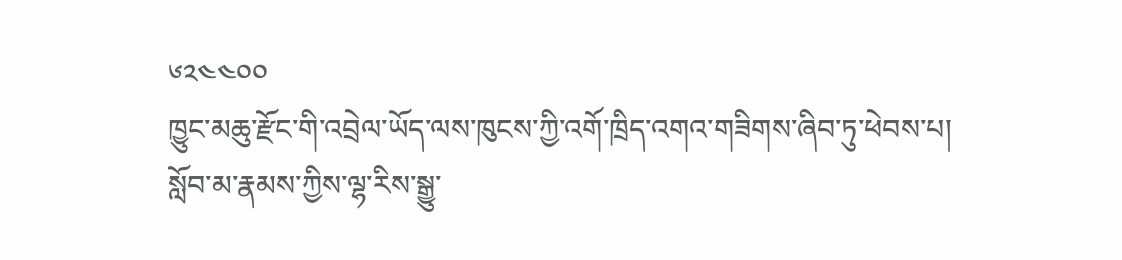༦༢༤༤༠༠
ཁྱུང་མཆུ་རྫོང་གི་འབྲེལ་ཡོད་ལས་ཁུངས་ཀྱི་འགོ་ཁྲིད་འགའ་གཟིགས་ཞིབ་ཏུ་ཕེབས་པ།
སློབ་མ་རྣམས་ཀྱིས་ལྷ་རིས་སྒྱུ་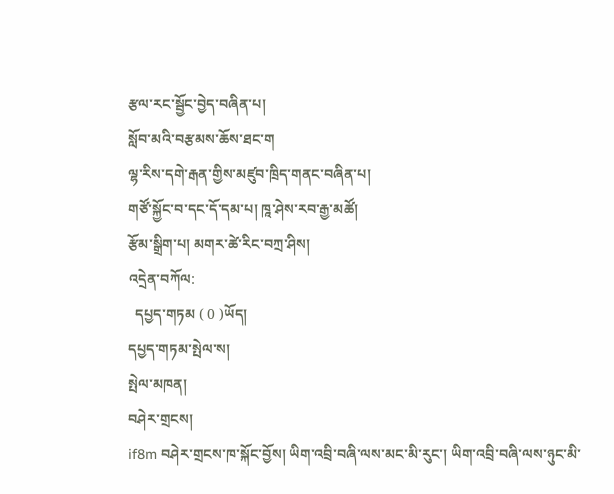རྩལ་རང་སྦྱོང་བྱེད་བཞིན་པ།
སློབ་མའི་བརྩམས་ཆོས་ཐང་ག
ལྷ་རིས་དགེ་རྒན་གྱིས་མཛུབ་ཁྲིད་གནང་བཞིན་པ།
གཙོ་སྐྱོང་བ་དང་དོ་དམ་པ། ཁཱ་ཤེས་རབ་རྒྱ་མཚོ།
རྩོམ་སྒྲིག་པ། མགར་ཚེ་རིང་བཀྲ་ཤིས།
འདྲེན་བཀོལ:
  དཔྱད་གཏམ ( 0 )ཡོད།
དཔྱད་གཏམ་སྤེལ་ས།
སྤེལ་མཁན།
བཤེར་གྲངས།
if8m བཤེར་གྲངས་ཁ་སྐོང་བྱོས། ཡིག་འབྲི་བཞི་ལས་མང་མི་རུང་། ཡིག་འབྲི་བཞི་ལས་ཉུང་མི་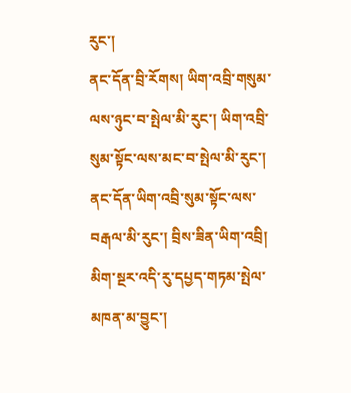རུང་།
ནང་དོན་བྲི་རོགས། ཡིག་འབྲི་གསུམ་ལས་ཉུང་བ་སྤེལ་མི་རུང་། ཡིག་འབྲི་སུམ་སྟོང་ལས་མང་བ་སྤེལ་མི་རུང་།
ནང་དོན་ཡིག་འབྲི་སུམ་སྟོང་ལས་བརྒལ་མི་རུང་། བྲིས་ཟིན་ཡིག་འབྲི།
མིག་སྔར་འདི་རུ་དཔྱད་གཏམ་སྤེལ་མཁན་མ་བྱུང་།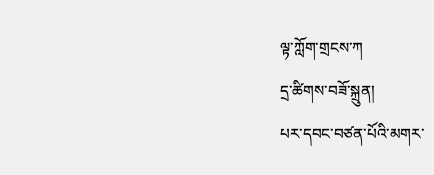ལྟ་ཀློག་གྲངས་ཀ
དྲ་ཚིགས་བཟོ་སྐྲུན།
པར་དབང་བཙན་པོའི་མགར་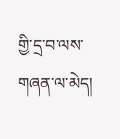གྱི་དྲ་བ་ལས་གཞན་ལ་མེད།